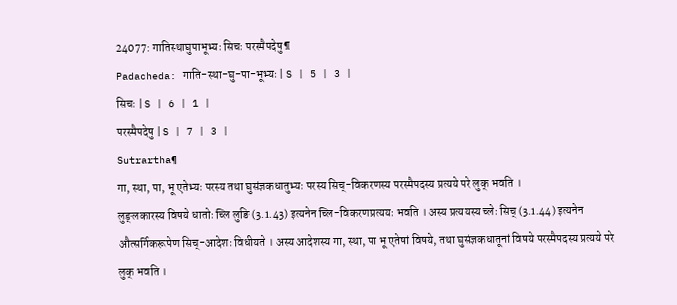24077: गातिस्थाघुपाभूभ्यः सिचः परस्मैपदेषु¶
Padacheda: गाति-स्था-घु-पा-भूभ्यः | S | 5 | 3 |
सिचः | S | 6 | 1 |
परस्मैपदेषु | S | 7 | 3 |
Sutrartha¶
गा, स्था, पा, भू एतेभ्यः परस्य तथा घुसंज्ञकधातुभ्यः परस्य सिच्-विकरणस्य परस्मैपदस्य प्रत्यये परे लुक् भवति ।
लुङ्लकारस्य विषये धातोः च्लि लुङि (3.1.43) इत्यनेन च्लि-विकरणप्रत्ययः भवति । अस्य प्रत्ययस्य च्लेः सिच् (3.1.44) इत्यनेन औत्सर्गिकरूपेण सिच्-आदेशः विधीयते । अस्य आदेशस्य गा, स्था, पा भू एतेषां विषये, तथा घुसंज्ञकधातूनां विषये परस्मैपदस्य प्रत्यये परे लुक् भवति ।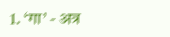1. ‘गा’ - अत्र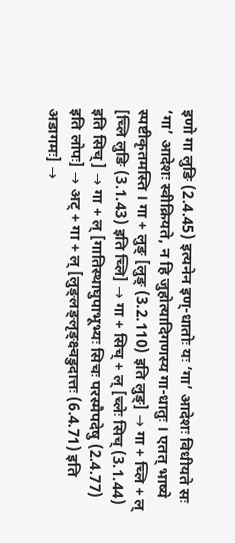इणो गा लुङि (2.4.45) इत्यनेन इण्-धातोः यः ‘गा’ आदेशः विधीयते सः ‘गा’ आदेशः स्वीक्रियते, न हि जुहोत्यादिगणस्य गा-धातुः । एतत् भाष्ये स्पष्टीकृतमस्ति । गा + लुङ् [लुङ् (3.2.110) इति लुङ्] → गा + च्लि + ल् [च्लि लुङि (3.1.43) इति च्लि] → गा + सिच् + ल् [च्लेः सिच् (3.1.44) इति सिच्] → गा + ल् [गातिस्थाघुपाभूभ्यः सिचः परस्मैपदेषु (2.4.77) इति लोपः] → अट् + गा + ल् [लुङ्लङ्लृङ्क्ष्वडुदात्तः (6.4.71) इति अडागमः] →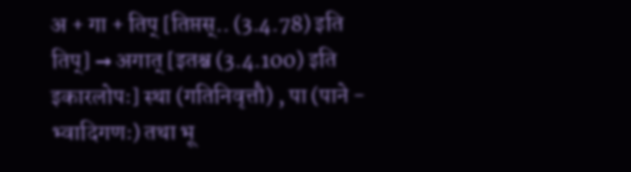अ + गा + तिप् [तिप्तस्.. (3.4.78) इति तिप्] → अगात् [इतश्च (3.4.100) इति इकारलोपः] स्था (गतिनिवृत्तौ) , पा (पाने - भ्वादिगणः) तथा भू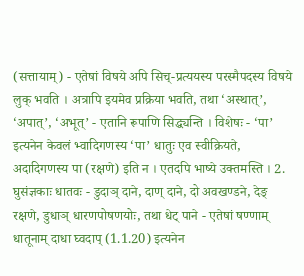(सत्तायाम्) - एतेषां विषये अपि सिच्-प्रत्ययस्य परस्मैपदस्य विषये लुक् भवति । अत्रापि इयमेव प्रक्रिया भवति, तथा ‘अस्थात्’, ‘अपात्’, ‘अभूत्’ - एतानि रूपाणि सिद्ध्यन्ति । विशेषः - ‘पा’ इत्यनेन केवलं भ्वादिगणस्य ‘पा’ धातुः एव स्वीक्रियते, अदादिगणस्य पा (रक्षणे) इति न । एतदपि भाष्ये उक्तमस्ति । 2. घुसंज्ञकाः धातवः - डुदाञ् दाने, दाण् दाने, दो अवखण्डने, देङ् रक्षणे, डुधाञ् धारणपोषणयोः, तथा धेट् पाने - एतेषां षण्णाम् धातूनाम् दाधा घ्वदाप् (1.1.20) इत्यनेन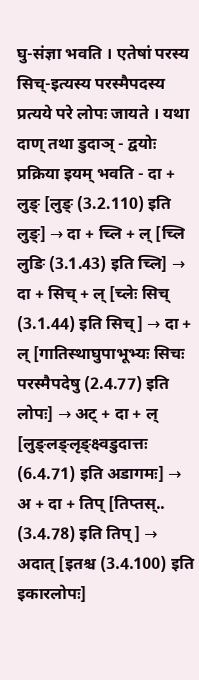घु-संज्ञा भवति । एतेषां परस्य सिच्-इत्यस्य परस्मैपदस्य प्रत्यये परे लोपः जायते । यथा दाण् तथा डुदाञ् - द्वयोः प्रक्रिया इयम् भवति - दा + लुङ् [लुङ् (3.2.110) इति लुङ्] → दा + च्लि + ल् [च्लि लुङि (3.1.43) इति च्लि] → दा + सिच् + ल् [च्लेः सिच् (3.1.44) इति सिच्] → दा + ल् [गातिस्थाघुपाभूभ्यः सिचः परस्मैपदेषु (2.4.77) इति लोपः] → अट् + दा + ल् [लुङ्लङ्लृङ्क्ष्वडुदात्तः (6.4.71) इति अडागमः] → अ + दा + तिप् [तिप्तस्.. (3.4.78) इति तिप्] → अदात् [इतश्च (3.4.100) इति इकारलोपः]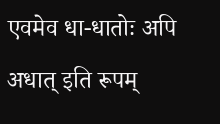एवमेव धा-धातोः अपि अधात् इति रूपम्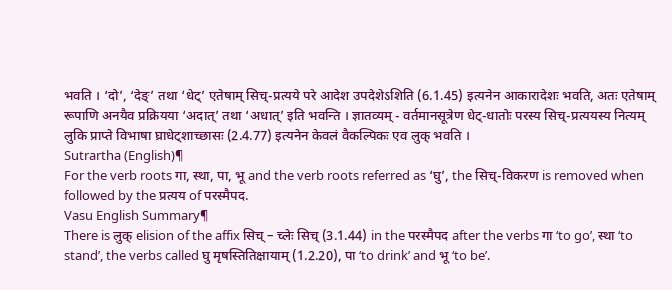भवति । ‘दो’, ‘देङ्’ तथा ‘धेट्’ एतेषाम् सिच्-प्रत्यये परे आदेश उपदेशेऽशिति (6.1.45) इत्यनेन आकारादेशः भवति, अतः एतेषाम् रूपाणि अनयैव प्रक्रियया ‘अदात्’ तथा ‘अधात्’ इति भवन्ति । ज्ञातव्यम् - वर्तमानसूत्रेण धेट्-धातोः परस्य सिच्-प्रत्ययस्य नित्यम् लुकि प्राप्ते विभाषा घ्राधेट्शाच्छासः (2.4.77) इत्यनेन केवलं वैकल्पिकः एव लुक् भवति ।
Sutrartha (English)¶
For the verb roots गा, स्था, पा, भू and the verb roots referred as ‘घु’, the सिच्-विकरण is removed when followed by the प्रत्यय of परस्मैपद.
Vasu English Summary¶
There is लुक् elision of the affix सिच् – च्लेः सिच् (3.1.44) in the परस्मैपद after the verbs गा ‘to go’, स्था ‘to stand’, the verbs called घु मृषस्तितिक्षायाम् (1.2.20), पा ‘to drink’ and भू ‘to be’.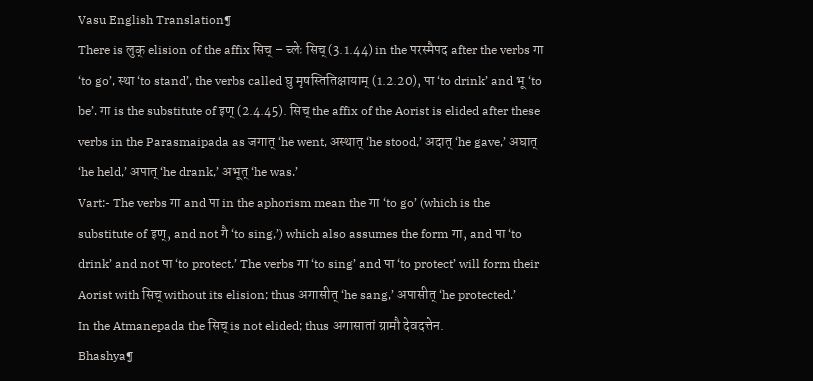Vasu English Translation¶
There is लुक् elision of the affix सिच् – च्लेः सिच् (3.1.44) in the परस्मैपद after the verbs गा ‘to go’, स्था ‘to stand’, the verbs called घु मृषस्तितिक्षायाम् (1.2.20), पा ‘to drink’ and भू ‘to be’. गा is the substitute of इण् (2.4.45). सिच् the affix of the Aorist is elided after these verbs in the Parasmaipada as जगात् ‘he went, अस्थात् ‘he stood,’ अदात् ‘he gave,’ अघात् ‘he held,’ अपात् ‘he drank,’ अभूत् ‘he was.’
Vart:- The verbs गा and पा in the aphorism mean the गा ‘to go’ (which is the substitute of इण्, and not गै ‘to sing,’) which also assumes the form गा, and पा ‘to drink’ and not पा ‘to protect.’ The verbs गा ‘to sing’ and पा ‘to protect’ will form their Aorist with सिच् without its elision; thus अगासीत् ‘he sang,’ अपासीत् ‘he protected.’
In the Atmanepada the सिच् is not elided; thus अगासातां ग्रामौ देवदत्तेन.
Bhashya¶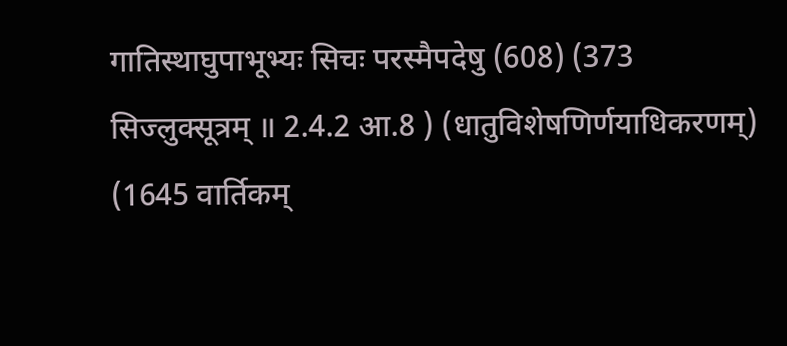गातिस्थाघुपाभूभ्यः सिचः परस्मैपदेषु (608) (373 सिज्लुक्सूत्रम् ॥ 2.4.2 आ.8 ) (धातुविशेषणिर्णयाधिकरणम्) (1645 वार्तिकम्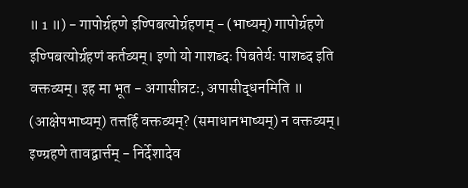॥ 1 ॥) - गापोर्ग्रहणे इण्पिबत्योर्ग्रहणम् - (भाष्यम्) गापोर्ग्रहणे इण्पिबत्योर्ग्रहणं कर्तव्यम्। इणो यो गाशब्दः पिबतेर्यः पाशब्द इति वक्तव्यम्। इह मा भूत - अगासीन्नटः, अपासीद्धनमिति ॥ (आक्षेपभाष्यम्) तत्तर्हि वक्तव्यम्? (समाधानभाष्यम्) न वक्तव्यम्। इण्ग्रहणे तावद्वार्त्तम् - निर्देशादेव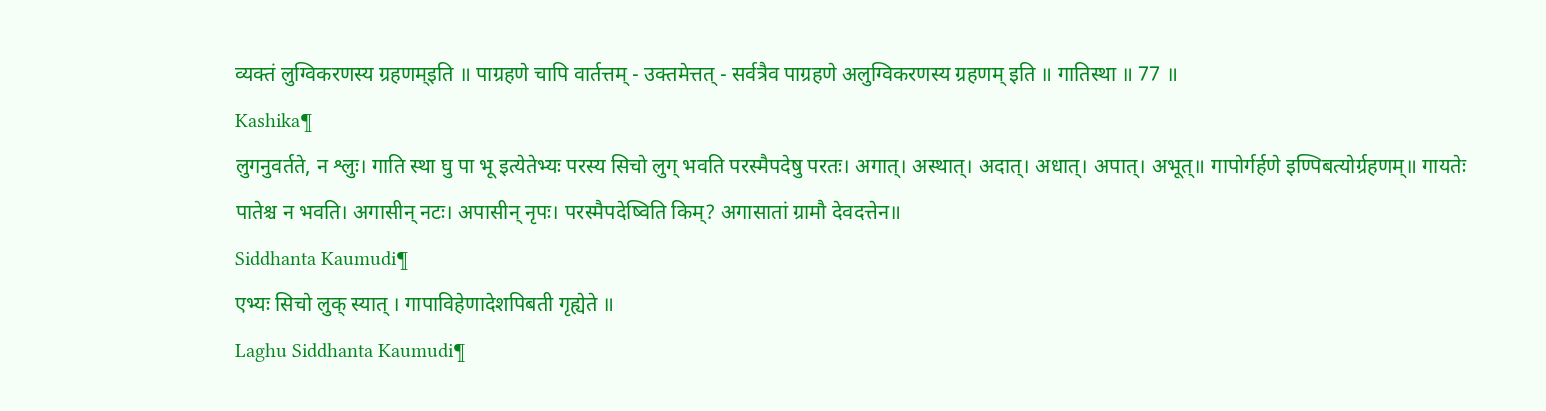व्यक्तं लुग्विकरणस्य ग्रहणम्इति ॥ पाग्रहणे चापि वार्तत्तम् - उक्तमेत्तत् - सर्वत्रैव पाग्रहणे अलुग्विकरणस्य ग्रहणम् इति ॥ गातिस्था ॥ 77 ॥
Kashika¶
लुगनुवर्तते, न श्लुः। गाति स्था घु पा भू इत्येतेभ्यः परस्य सिचो लुग् भवति परस्मैपदेषु परतः। अगात्। अस्थात्। अदात्। अधात्। अपात्। अभूत्॥ गापोर्गर्हणे इण्पिबत्योर्ग्रहणम्॥ गायतेः पातेश्च न भवति। अगासीन् नटः। अपासीन् नृपः। परस्मैपदेष्विति किम्? अगासातां ग्रामौ देवदत्तेन॥
Siddhanta Kaumudi¶
एभ्यः सिचो लुक् स्यात् । गापाविहेणादेशपिबती गृह्येते ॥
Laghu Siddhanta Kaumudi¶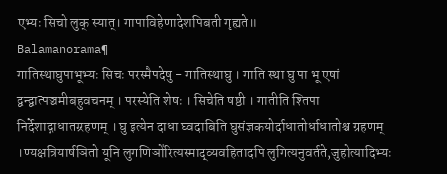एभ्यः सिचो लुक् स्यात्। गापाविहेणादेशपिबती गृह्यते॥
Balamanorama¶
गातिस्थाघुपाभूभ्यः सिचः परस्मैपदेषु - गातिस्थाघु । गाति स्था घु पा भू एषां द्वन्द्वात्पञ्चमीबहुवचनम् । परस्येति शेषः । सिचेति षष्ठी । गातीति श्तिपा निर्देशाद्गाधातग्र्रहणम् । घु इत्येन दाधा घ्वदाबिति घुसंज्ञकयोर्दाधातोर्धाधातोश्च ग्रहणम् ।ण्यक्षत्रियार्षञितो यूनि लुगणिञो॑रित्यस्माद्व्यवहितादपि लुगित्यनुवर्तते,जुहोत्यादिभ्यः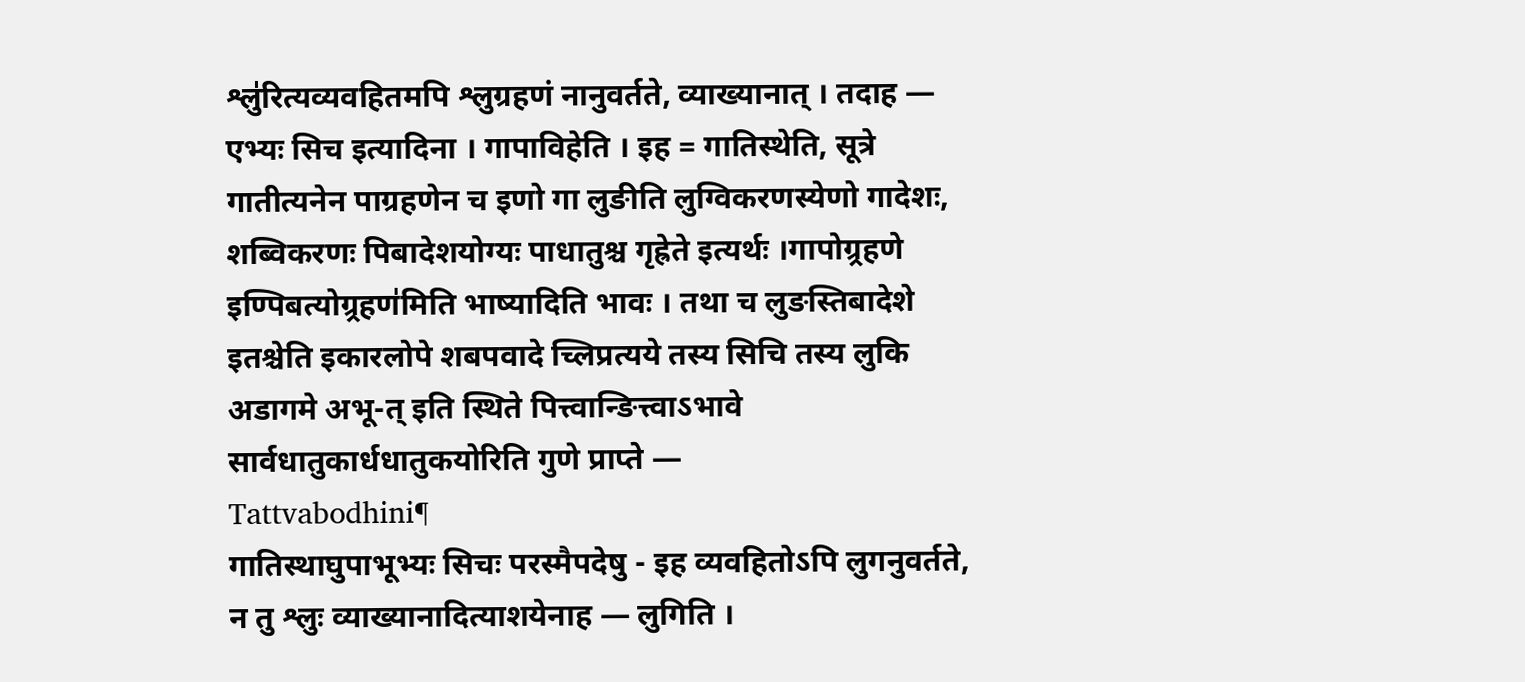श्लु॑रित्यव्यवहितमपि श्लुग्रहणं नानुवर्तते, व्याख्यानात् । तदाह — एभ्यः सिच इत्यादिना । गापाविहेति । इह = गातिस्थेति, सूत्रे गातीत्यनेन पाग्रहणेन च इणो गा लुङीति लुग्विकरणस्येणो गादेशः, शब्विकरणः पिबादेशयोग्यः पाधातुश्च गृह्रेते इत्यर्थः ।गापोग्र्रहणे इण्पिबत्योग्र्रहण॑मिति भाष्यादिति भावः । तथा च लुङस्तिबादेशे इतश्चेति इकारलोपे शबपवादे च्लिप्रत्यये तस्य सिचि तस्य लुकि अडागमे अभू-त् इति स्थिते पित्त्वान्ङित्त्वाऽभावे सार्वधातुकार्धधातुकयोरिति गुणे प्राप्ते —
Tattvabodhini¶
गातिस्थाघुपाभूभ्यः सिचः परस्मैपदेषु - इह व्यवहितोऽपि लुगनुवर्तते, न तु श्लुः व्याख्यानादित्याशयेनाह — लुगिति ।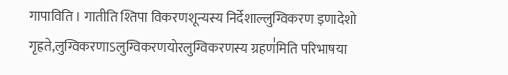गापाविति । गातीति श्तिपा विकरणशून्यस्य निर्देशाल्लुग्विकरण इणादेशो गृह्रते,लुग्विकरणाऽलुग्विकरणयोरलुग्विकरणस्य ग्रहण॑मिति परिभाषया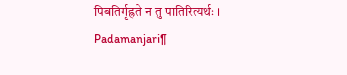पिबतिर्गृह्रते न तु पातिरित्यर्थः ।
Padamanjari¶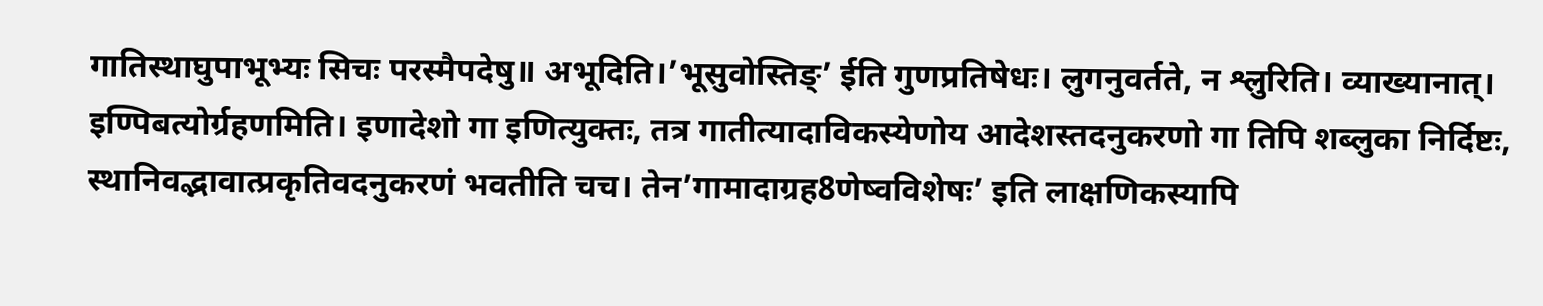गातिस्थाघुपाभूभ्यः सिचः परस्मैपदेषु॥ अभूदिति।’भूसुवोस्तिङ्’ ईति गुणप्रतिषेधः। लुगनुवर्तते, न श्लुरिति। व्याख्यानात्। इण्पिबत्योर्ग्रहणमिति। इणादेशो गा इणित्युक्तः, तत्र गातीत्यादाविकस्येणोय आदेशस्तदनुकरणो गा तिपि शब्लुका निर्दिष्टः, स्थानिवद्भावात्प्रकृतिवदनुकरणं भवतीति चच। तेन’गामादाग्रह8णेष्वविशेषः’ इति लाक्षणिकस्यापि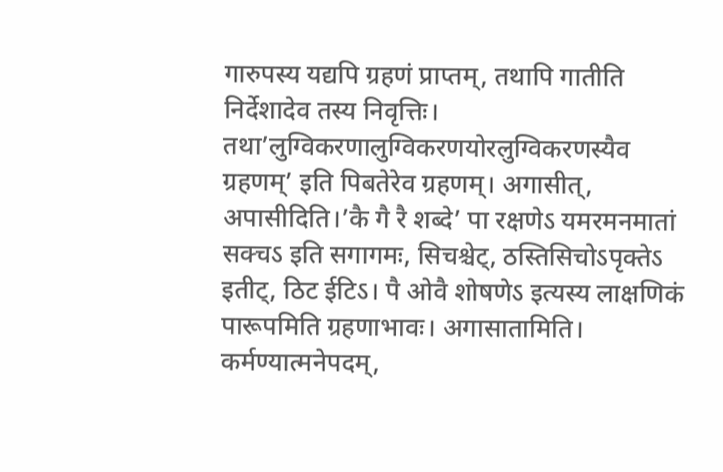गारुपस्य यद्यपि ग्रहणं प्राप्तम्, तथापि गातीति निर्देशादेव तस्य निवृत्तिः। तथा’लुग्विकरणालुग्विकरणयोरलुग्विकरणस्यैव ग्रहणम्’ इति पिबतेरेव ग्रहणम्। अगासीत्, अपासीदिति।’कै गै रै शब्दे’ पा रक्षणेऽ यमरमनमातां सक्चऽ इति सगागमः, सिचश्चेट्, ठस्तिसिचोऽपृक्तेऽ इतीट्, ठिट ईटिऽ। पै ओवै शोषणेऽ इत्यस्य लाक्षणिकं पारूपमिति ग्रहणाभावः। अगासातामिति। कर्मण्यात्मनेपदम्,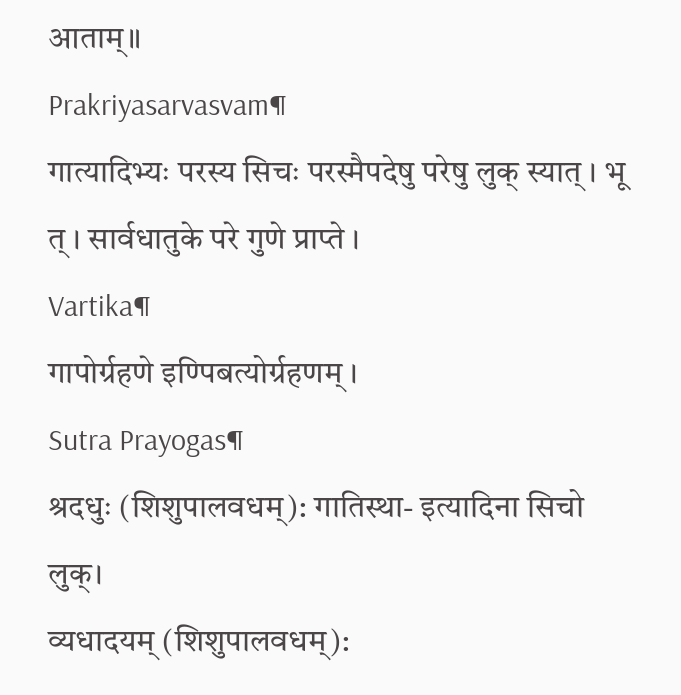आताम्॥
Prakriyasarvasvam¶
गात्यादिभ्यः परस्य सिचः परस्मैपदेषु परेषु लुक् स्यात् । भू त् । सार्वधातुके परे गुणे प्राप्ते ।
Vartika¶
गापोर्ग्रहणे इण्पिबत्योर्ग्रहणम् ।
Sutra Prayogas¶
श्रदधुः (शिशुपालवधम्): गातिस्था- इत्यादिना सिचो लुक्।
व्यधादयम् (शिशुपालवधम्):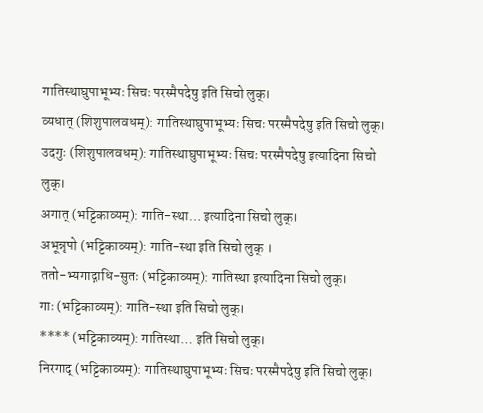गातिस्थाघुपाभूभ्यः सिचः परस्मैपदेषु इति सिचो लुक्।
व्यधात् (शिशुपालवधम्): गातिस्थाघुपाभूभ्यः सिचः परस्मैपदेषु इति सिचो लुक्।
उदगुः (शिशुपालवधम्): गातिस्थाघुपाभूभ्यः सिचः परस्मैपदेषु इत्यादिना सिचो लुक्।
अगात् (भट्टिकाव्यम्): गाति-स्था… इत्यादिना सिचो लुक्।
अभून्नृपो (भट्टिकाव्यम्): गाति-स्था इति सिचो लुक् ।
ततो-भ्यगाद्गाधि-सुतः (भट्टिकाव्यम्): गातिस्था इत्यादिना सिचो लुक्।
गाः (भट्टिकाव्यम्): गाति-स्था इति सिचो लुक्।
**** (भट्टिकाव्यम्): गातिस्था… इति सिचो लुक्।
निरगाद् (भट्टिकाव्यम्): गातिस्थाघुपाभूभ्यः सिचः परस्मैपदेषु इति सिचो लुक्।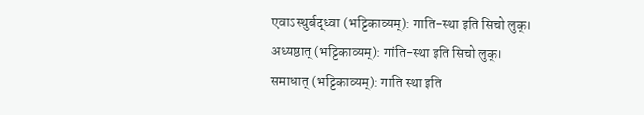एवाऽस्थुर्बद्ध्वा (भट्टिकाव्यम्): गाति-स्था इति सिचो लुक्।
अध्यष्ठात् (भट्टिकाव्यम्): गांति-स्था इति सिचो लुक्।
समाधात् (भट्टिकाव्यम्): गाति स्था इति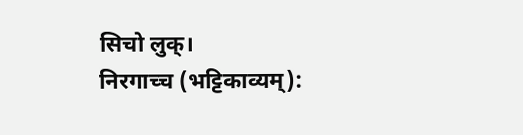सिचो लुक्।
निरगाच्च (भट्टिकाव्यम्):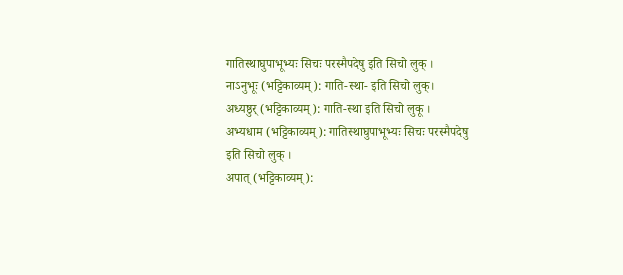गातिस्थाघुपाभूभ्यः सिचः परस्मैपदेषु इति सिचो लुक् ।
नाऽनुभूः (भट्टिकाव्यम्): गाति-स्था- इति सिचो लुक्।
अध्यष्ठुर् (भट्टिकाव्यम्): गाति-स्था इति सिचो लुकू ।
अभ्यधाम (भट्टिकाव्यम्): गातिस्थाघुपाभूभ्यः सिचः परस्मैपदेषु इति सिचो लुक् ।
अपात् (भट्टिकाव्यम्):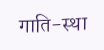गाति-स्था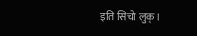इति सिचो लुक्।